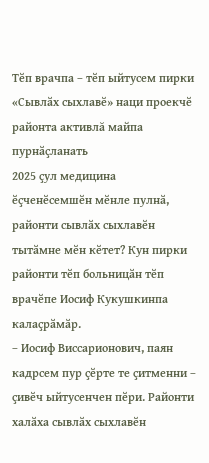Тӗп врачпа – тӗп ыйтусем пирки
«Сывлӑх сыхлавӗ» наци проекчӗ районта активлă майпа пурнӑҫланать
2025 ҫул медицина ӗҫченӗсемшӗн мӗнле пулнӑ, районти сывлӑх сыхлавӗн тытӑмне мӗн кӗтет? Кун пирки районти тӗп больницӑн тӗп врачӗпе Иосиф Кукушкинпа калаҫрӑмӑр.
– Иосиф Виссарионович, паян кадрсем пур ҫӗрте те ҫитменни – ҫивӗч ыйтусенчен пӗри. Районти халӑха сывлӑх сыхлавӗн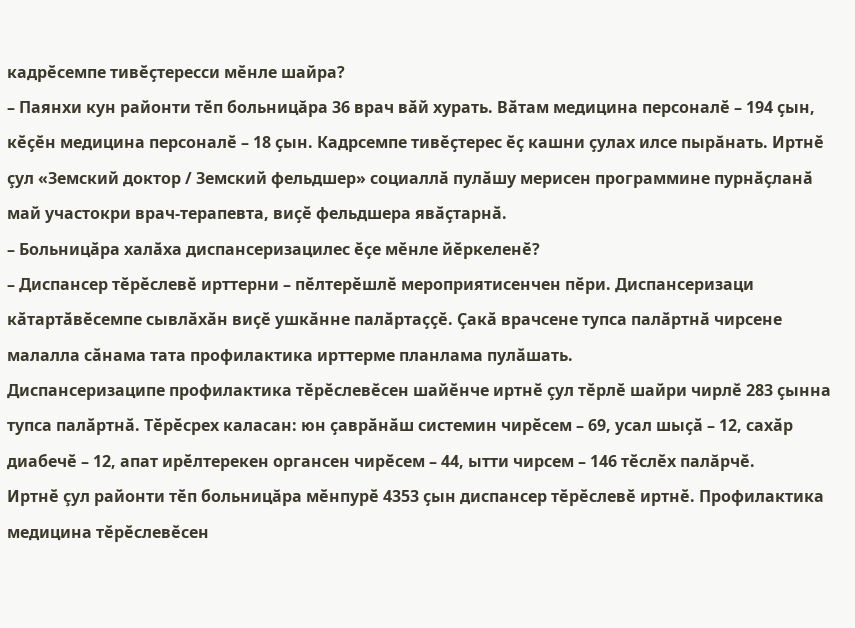кадрӗсемпе тивӗҫтересси мӗнле шайра?
– Паянхи кун районти тӗп больницăра 36 врач вӑй хурать. Вӑтам медицина персоналӗ – 194 ҫын, кӗҫӗн медицина персоналӗ – 18 ҫын. Кадрсемпе тивӗҫтерес ӗҫ кашни ҫулах илсе пырăнать. Иртнӗ çул «Земский доктор / Земский фельдшер» социаллӑ пулӑшу мерисен программине пурнӑҫланӑ май участокри врач-терапевта, виҫӗ фельдшера явӑҫтарнӑ.
– Больницӑра халӑха диспансеризацилес ӗҫе мӗнле йӗркеленӗ?
– Диспансер тӗрӗслевӗ ирттерни – пӗлтерӗшлӗ мероприятисенчен пӗри. Диспансеризаци кӑтартӑвӗсемпе сывлӑхӑн виҫӗ ушкӑнне палӑртаҫҫӗ. Ҫакӑ врачсене тупса палӑртнӑ чирсене малалла сӑнама тата профилактика ирттерме планлама пулӑшать.
Диспансеризаципе профилактика тӗрӗслевӗсен шайӗнче иртнӗ çул тӗрлӗ шайри чирлӗ 283 ҫынна тупса палӑртнӑ. Тӗрӗсрех каласан: юн ҫаврӑнӑш системин чирӗсем – 69, усал шыҫӑ – 12, сахӑр диабечӗ – 12, апат ирӗлтерекен органсен чирӗсем – 44, ытти чирсем – 146 тӗслӗх палăрчӗ.
Иртнӗ çул районти тӗп больницăра мӗнпурӗ 4353 ҫын диспансер тӗрӗслевӗ иртнӗ. Профилактика медицина тӗрӗслевӗсен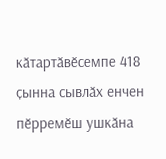кӑтартӑвӗсемпе 418 ҫынна сывлӑх енчен пӗрремӗш ушкӑна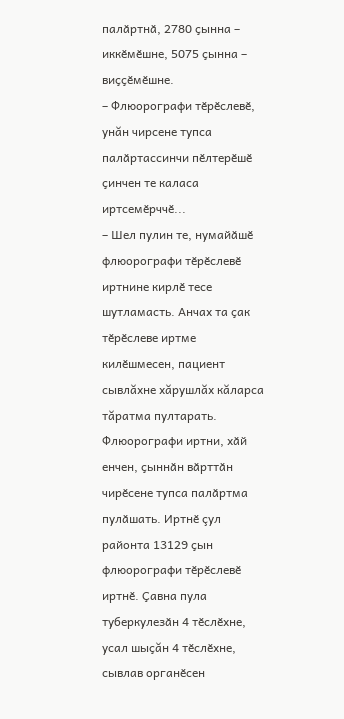палӑртнӑ, 2780 ҫынна – иккӗмӗшне, 5075 ҫынна – виҫҫӗмӗшне.
– Флюорографи тӗрӗслевӗ, унăн чирсене тупса палӑртассинчи пӗлтерӗшӗ ҫинчен те каласа иртсемӗрччӗ...
– Шел пулин те, нумайӑшӗ флюорографи тӗрӗслевӗ иртнине кирлӗ тесе шутламасть. Анчах та ҫак тӗрӗслеве иртме килӗшмесен, пациент сывлăхне хăрушлăх кăларса тăратма пултарать. Флюорографи иртни, хӑй енчен, ҫыннӑн вӑрттӑн чирӗсене тупса палӑртма пулӑшать. Иртнӗ çул районта 13129 ҫын флюорографи тӗрӗслевӗ иртнӗ. Ҫавна пула туберкулезӑн 4 тӗслӗхне, усал шыҫăн 4 тӗслӗхне, сывлав органӗсен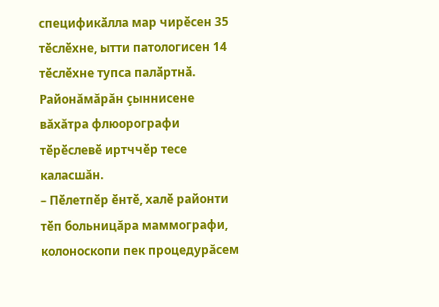спецификӑлла мар чирӗсен 35 тӗслӗхне, ытти патологисен 14 тӗслӗхне тупса палӑртнӑ. Районăмăрăн çыннисене вăхăтра флюорографи тӗрӗслевӗ иртччӗр тесе каласшăн.
– Пӗлетпӗр ӗнтӗ, халӗ районти тӗп больницăра маммографи, колоноскопи пек процедурăсем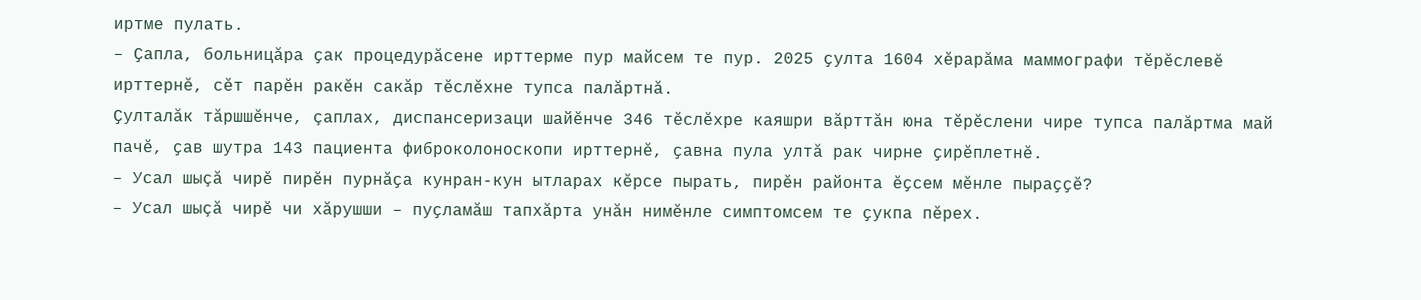иртме пулать.
– Ҫапла, больницӑра ҫак процедурӑсене ирттерме пур майсем те пур. 2025 ҫулта 1604 хӗрарӑма маммографи тӗрӗслевӗ ирттернӗ, сӗт парӗн ракӗн сакӑр тӗслӗхне тупса палӑртнӑ.
Ҫулталӑк тӑршшӗнче, çаплах, диспансеризаци шайӗнче 346 тӗслӗхре каяшри вӑрттӑн юна тӗрӗслени чире тупса палăртма май пачӗ, ҫав шутра 143 пациента фиброколоноскопи ирттернӗ, ҫавна пула ултӑ рак чирне ҫирӗплетнӗ.
– Усал шыçă чирӗ пирӗн пурнӑҫа кунран-кун ытларах кӗрсе пырать, пирӗн районта ӗҫсем мӗнле пыраҫҫӗ?
– Усал шыçă чирӗ чи хӑрушши – пуҫламӑш тапхӑрта унӑн нимӗнле симптомсем те ҫукпа пӗрех.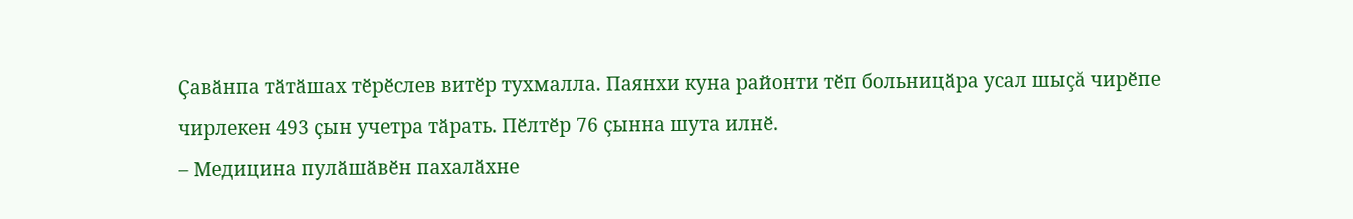Ҫавӑнпа тӑтӑшах тӗрӗслев витӗр тухмалла. Паянхи куна районти тӗп больницӑра усал шыçă чирӗпе чирлекен 493 ҫын учетра тӑрать. Пӗлтӗр 76 ҫынна шута илнӗ.
– Медицина пулӑшӑвӗн пахалӑхне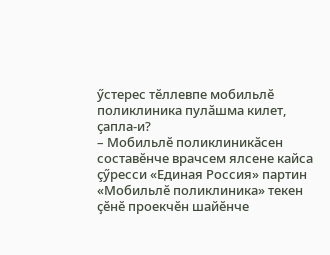ӳстерес тӗллевпе мобильлӗ поликлиника пулӑшма килет, ҫапла-и?
– Мобильлӗ поликлиникӑсен составӗнче врачсем ялсене кайса çӳресси «Единая Россия» партин «Мобильлӗ поликлиника» текен ҫӗнӗ проекчӗн шайӗнче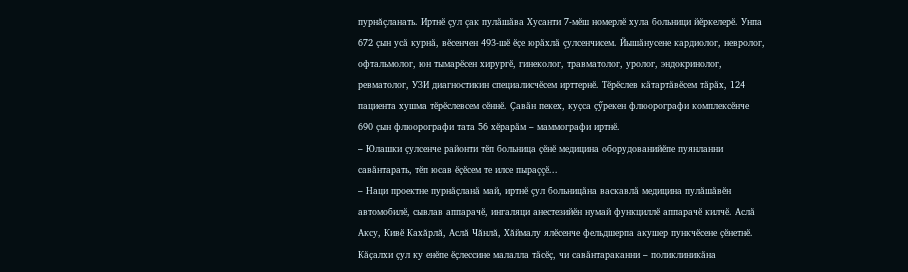пурнăçланать. Иртнӗ çул çак пулӑшӑва Хусанти 7-мӗш номерлӗ хула больници йӗркелерӗ. Унпа 672 ҫын усӑ курнӑ, вӗсенчен 493-шӗ ӗҫе юрӑхлӑ çулсенчисем. Йышӑнусене кардиолог, невролог, офтальмолог, юн тымарӗсен хирургӗ, гинеколог, травматолог, уролог, эндокринолог, ревматолог, УЗИ диагностикин специалисчӗсем ирттернӗ. Тӗрӗслев кӑтартӑвӗсем тӑрӑх, 124 пациента хушма тӗрӗслевсем сӗннӗ. Ҫавӑн пекех, куҫса ҫӳрекен флюорографи комплексӗнче 690 ҫын флюорографи тата 56 хӗрарӑм – маммографи иртнӗ.
– Юлашки ҫулсенче районти тӗп больница ҫӗнӗ медицина оборудованийӗпе пуянланни савӑнтарать, тӗп юсав ӗҫӗсем те илсе пыраççӗ...
– Наци проектне пурнӑҫланӑ май, иртнӗ çул больницӑна васкавлӑ медицина пулӑшӑвӗн автомобилӗ, сывлав аппарачӗ, ингаляци анестезийӗн нумай функциллӗ аппарачӗ килчӗ. Аслӑ Аксу, Кивӗ Кахăрлă, Аслă Чăнлă, Хăймалу ялӗсенче фельдшерпа акушер пункчӗсене ҫӗнетнӗ. Кӑҫалхи ҫул ку енӗпе ӗҫлессине малалла тӑсӗҫ, чи савӑнтараканни – поликлиникӑна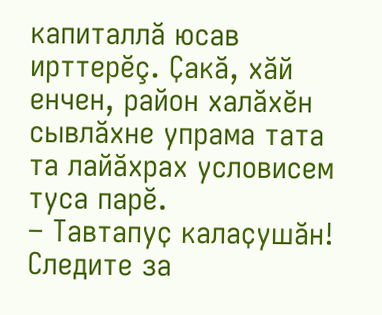капиталлă юсав ирттерӗç. Ҫакӑ, хӑй енчен, район халӑхӗн сывлӑхне упрама тата та лайăхрах условисем туса парӗ.
– Тавтапуҫ калаҫушӑн!
Следите за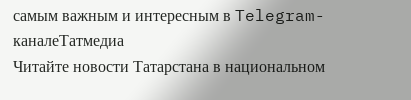самым важным и интересным в Telegram-каналеТатмедиа
Читайте новости Татарстана в национальном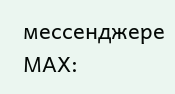мессенджере MАХ: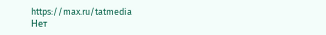https://max.ru/tatmedia
Нет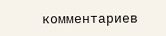комментариев